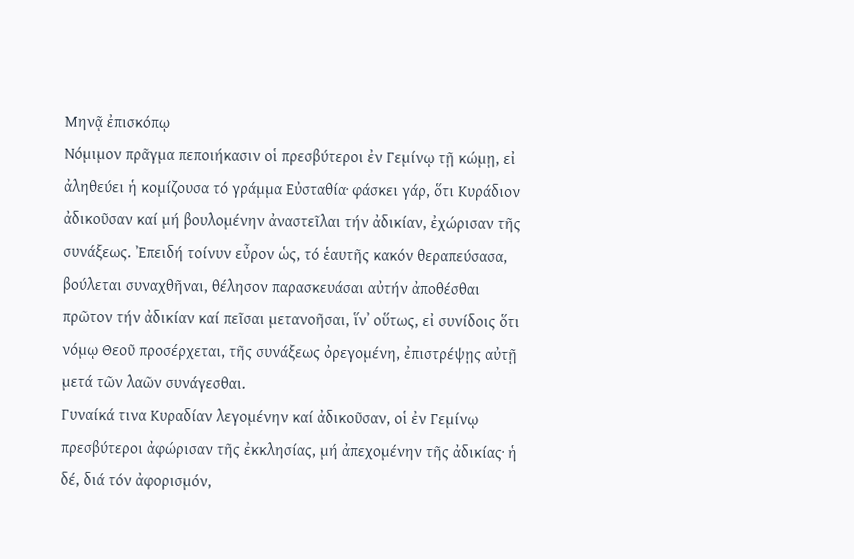Μηνᾷ ἐπισκόπῳ
Νόμιμον πρᾶγμα πεποιήκασιν οἱ πρεσβύτεροι ἐν Γεμίνῳ τῇ κώμῃ, εἰ ἀληθεύει ἡ κομίζουσα τό γράμμα Εὐσταθία· φάσκει γάρ, ὅτι Κυράδιον ἀδικοῦσαν καί μή βουλομένην ἀναστεῖλαι τήν ἀδικίαν, ἐχώρισαν τῆς συνάξεως. Ἐπειδή τοίνυν εὖρον ὡς, τό ἑαυτῆς κακόν θεραπεύσασα, βούλεται συναχθῆναι, θέλησον παρασκευάσαι αὐτήν ἀποθέσθαι πρῶτον τήν ἀδικίαν καί πεῖσαι μετανοῆσαι, ἵν᾿ οὕτως, εἰ συνίδοις ὅτι νόμῳ Θεοῦ προσέρχεται, τῆς συνάξεως ὀρεγομένη, ἐπιστρέψῃς αὐτῇ μετά τῶν λαῶν συνάγεσθαι.
Γυναίκά τινα Κυραδίαν λεγομένην καί ἀδικοῦσαν, οἱ ἐν Γεμίνῳ πρεσβύτεροι ἀφώρισαν τῆς ἐκκλησίας, μή ἀπεχομένην τῆς ἀδικίας∙ ἡ δέ, διά τόν ἀφορισμόν,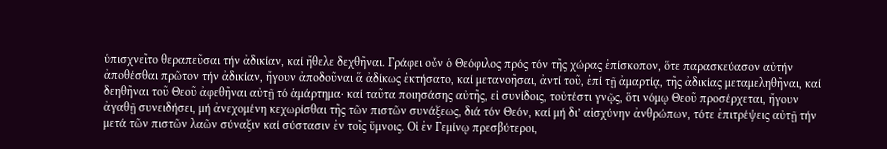ὑπισχνεῖτο θεραπεῦσαι τήν ἀδικίαν, καί ἤθελε δεχθῆναι. Γράφει οὖν ὁ Θεόφιλος πρός τόν τῆς χώρας ἐπίσκοπον, ὅτε παρασκεύασον αὐτήν ἀποθέσθαι πρῶτον τήν ἀδικίαν, ἤγουν ἀποδοῦναι ἅ ἀδίκως ἐκτήσατο, καί μετανοῆσαι, ἀντί τοῦ, ἐπί τῇ ἀμαρτίᾳ, τῆς ἀδικίας μεταμεληθῆναι, καί δεηθῆναι τοῦ Θεοῦ ἀφεθῆναι αὐτῇ τό ἁμάρτημα∙ καί ταῦτα ποιησάσης αὐτῆς, εἰ συνίδοις, τοὐτέστι γνῷς, ὅτι νόμῳ Θεοῦ προσέρχεται, ἤγουν ἀγαθῇ συνειδήσει, μή ἀνεχομένη κεχωρίσθαι τῆς τῶν πιστῶν συνάξεως, διά τόν Θεόν, καί μή δι’ αἰσχύνην ἀνθρώπων, τότε ἐπιτρέψεις αὐτῇ τήν μετά τῶν πιστῶν λαῶν σύναξιν καί σύστασιν ἐν τοῖς ὕμνοις. Οἱ ἐν Γεμίνῳ πρεσβύτεροι,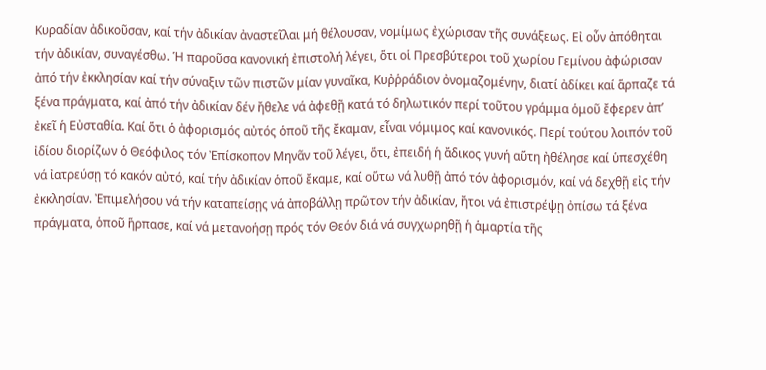Κυραδίαν ἀδικοῦσαν, καί τήν ἀδικίαν ἀναστεῖλαι μή θέλουσαν, νομίμως ἐχώρισαν τῆς συνάξεως. Εἰ οὖν ἀπόθηται τήν ἀδικίαν, συναγέσθω. Ἡ παροῦσα κανονική ἐπιστολή λέγει, ὅτι οἱ Πρεσβύτεροι τοῦ χωρίου Γεμίνου ἀφώρισαν ἀπό τήν ἐκκλησίαν καί τήν σύναξιν τῶν πιστῶν μίαν γυναῖκα, Κυῤῥράδιον ὀνομαζομένην, διατί ἀδίκει καί ἅρπαζε τά ξένα πράγματα, καί ἀπό τήν ἀδικίαν δέν ἤθελε νά ἀφεθῇ κατά τό δηλωτικόν περί τοῦτου γράμμα ὁμοῦ ἔφερεν ἀπ’ ἐκεῖ ἡ Εὐσταθία. Καί ὅτι ὁ ἀφορισμός αὐτός ὁποῦ τῆς ἔκαμαν, εἶναι νόμιμος καί κανονικός. Περί τούτου λοιπόν τοῦ ἰδίου διορίζων ὁ Θεόφιλος τόν Ἐπίσκοπον Μηνᾶν τοῦ λέγει, ὅτι, ἐπειδή ἡ ἄδικος γυνή αὕτη ἠθέλησε καί ὑπεσχέθη νά ἰατρεύσῃ τό κακόν αὐτό, καί τήν ἀδικίαν ὁποῦ ἔκαμε, καί οὕτω νά λυθῇ ἀπό τόν ἀφορισμόν, καί νά δεχθῇ εἰς τήν ἐκκλησίαν. Ἐπιμελήσου νά τήν καταπείσῃς νά ἀποβάλλῃ πρῶτον τήν ἀδικίαν, ἤτοι νά ἐπιστρέψῃ ὀπίσω τά ξένα πράγματα, ὁποῦ ἥρπασε, καί νά μετανοήσῃ πρός τόν Θεόν διά νά συγχωρηθῇ ἡ ἁμαρτία τῆς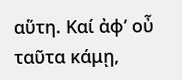αὕτη. Καί ἀφ’ οὖ ταῦτα κάμῃ,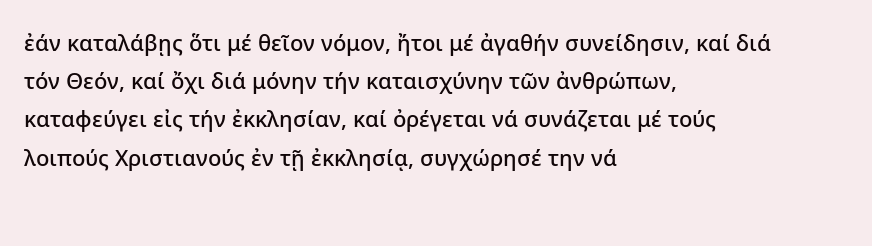ἐάν καταλάβῃς ὅτι μέ θεῖον νόμον, ἤτοι μέ ἀγαθήν συνείδησιν, καί διά τόν Θεόν, καί ὄχι διά μόνην τήν καταισχύνην τῶν ἀνθρώπων, καταφεύγει εἰς τήν ἐκκλησίαν, καί ὀρέγεται νά συνάζεται μέ τούς λοιπούς Χριστιανούς ἐν τῇ ἐκκλησίᾳ, συγχώρησέ την νά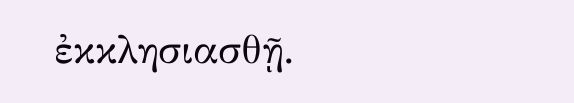ἐκκλησιασθῇ.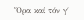Ὅρα καί τόν γ΄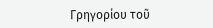Γρηγορίου τοῦ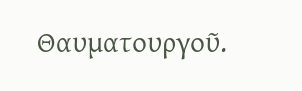Θαυματουργοῦ.